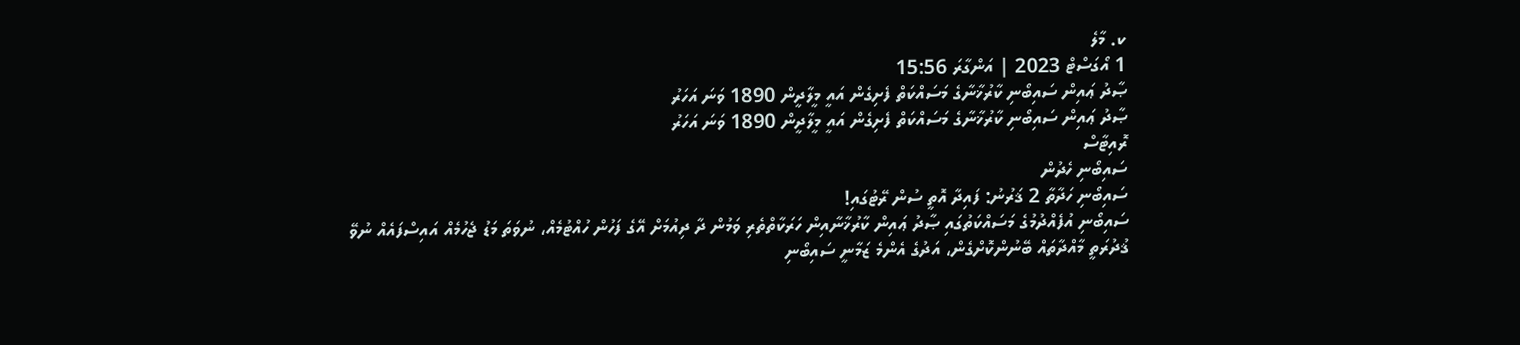ކ. މާލެ
1 އޯގަސްޓް 2023 | އަންގާރަ 15:56
ޞާދު ޢައިން ސައިބޯނި ކާރުޚާނާގެ މަސައްކަތް ފެށިގެން އައީ މީލާދީން 1890 ވަނަ އަހަރު
ޞާދު ޢައިން ސައިބޯނި ކާރުޚާނާގެ މަސައްކަތް ފެށިގެން އައީ މީލާދީން 1890 ވަނަ އަހަރު
ރޮއިޓާސް
ސައިބޯނި ހެދުން
ސައިބޯނި ހަދާތާ 2 ޤަރުނު: ފައިދާ އޮތީ ސުން ރޭޓުގައި!
ސައިބޯނި އުފެއްދުމުގެ މަސައްކަތުގައި ޞާދު ޢައިން ކާރުޚާނާއިން ހަރަކާތްތެރި ވަމުން ދާ ދިއުމަށް އޭގެ ފަހުން ހުއްޓުމެއް، ނުވަތަ މަޑު ޖެހުމެއް އައިސްފައެއް ނުވޭ
ޤުދުރަތީ މާއްދާތައް ބޭނުންކޮށްގެން، އަދުގެ އެންމެ ޒަމާނީ ސައިބޯނި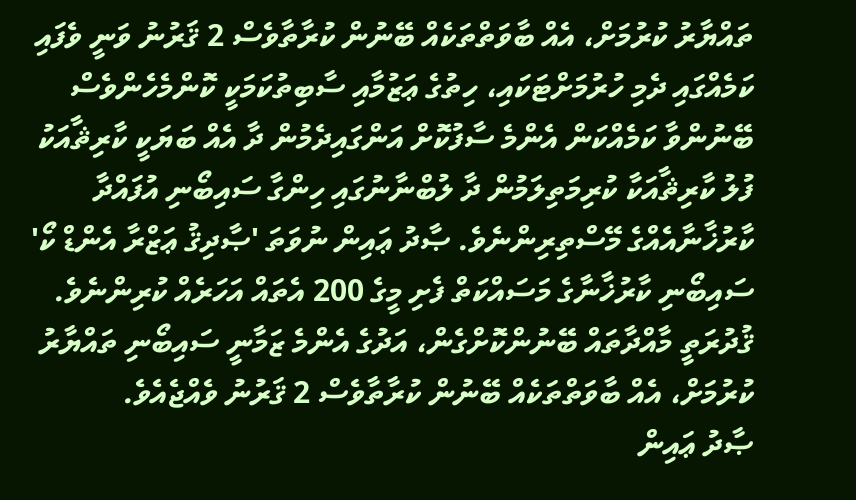ތައްޔާރު ކުރުމަށް، އެއް ބާވަތްތަކެއް ބޭނުން ކުރާތާވެސް 2 ޤަރުނު ވަނީ ވެފައި
ކަމެއްގައި ދެމި ހުރުމަށްޓަކައި، ހިތުގެ ޢަޒުމާއި ސާބިތުކަމަކީ ކޮންމެހެންވެސް ބޭނުންވާ ކަމެއްކަން އެންމެ ސާފުކޮށް އަންގައިދެމުން ދާ އެއް ބަޔަކީ ކާރިޘާއަކު ފުލު ކާރިޘާއަކާ ކުރިމަތިލަމުން ދާ ލުބްނާނުގައި ހިންގާ ސައިބޯނި އުފައްދާ ކާރުޚާނާއެއްގެ މޭސްތިރިންނެވެ. ޞާދު ޢައިން ނުވަތަ 'ޞާދިޤު ޢަޒްރާ އެންޑް ކޯ' ސައިބޯނި ކާރުޚާނާގެ މަސައްކަތް ފެށި މީގެ 200 އެތައް އަހަރެއް ކުރިންނެވެ. ޤުދުރަތީ މާއްދާތައް ބޭނުންކޮށްގެން، އަދުގެ އެންމެ ޒަމާނީ ސައިބޯނި ތައްޔާރު ކުރުމަށް، އެއް ބާވަތްތަކެއް ބޭނުން ކުރާތާވެސް 2 ޤަރުނު ވެއްޖެއެވެ.
ޞާދު ޢައިން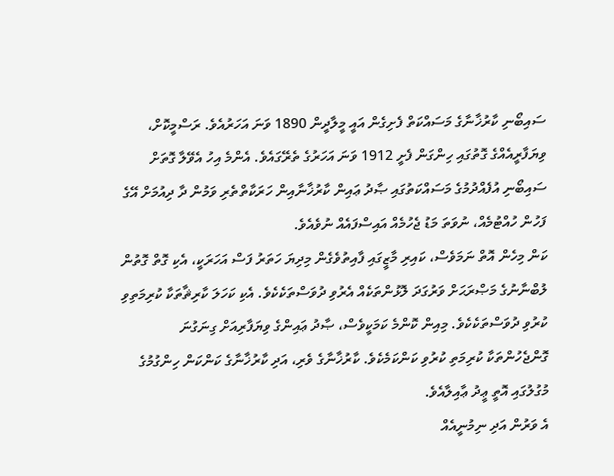ސައިބޯނި ކާރުޚާނާގެ މަސައްކަތް ފެށިގެން އައީ މީލާދީން 1890 ވަނަ އަހަރުއެވެ. ރަސްމީކޮށް، ވިޔަފާރީއެއްގެ ގޮތުގައި ހިންގަން ފެށީ 1912 ވަނަ އަހަރުގެ ތެރޭގައެވެ. އެންމެ އިހު އެވޭލާ ގޮތަށް ސައިބޯނި އުފެއްދުމުގެ މަސައްކަތުގައި ޞާދު ޢައިން ކާރުޚާނާއިން ހަރަކާތްތެރި ވަމުން ދާ ދިއުމަށް އޭގެ ފަހުން ހުއްޓުމެއް، ނުވަތަ މަޑު ޖެހުމެއް އައިސްފައެއް ނުވެއެވެ.
ކަން މިހެން އޮތް ނަމަވެސް، ކައިރި މާޒީގައި ފާއިތުވެގެން މިދިޔަ ހަތަރު ފަސް އަހަރަކީ، އެކި ގޮތް ގޮތުން ލުބްނާނުގެ މަޞްރަޙަށް ވަރުގަދަ ލޮޅުންތަކެއް އެރުވި ދުވަސްތަކެކެވެ. އެކި ކަހަލަ ކާރިޘާތަކާ ކުރިމަތިވި ކުރުވި ދުވަސްތަކެކެވެ. މިއިން ކޮންމެ ކަމަކީވެސް، ޞާދު ޢައިންގެ ވިޔަފާރިއަށް ގިނަގުނަ ގޮންޖެހުންތަކާ ކުރިމަތި ކުރުވި ކަންކަމެކެވެ. ކާރުޚާނާގެ ވެރި، އަދި ކާރުޚާނާގެ ކަންކަން ހިންގުމުގެ މުގުލުގައި އޮތީ ޢީދު ޢާއިލާއެވެ.
އެ ވަރުން އަދި ނިމުނީއެއް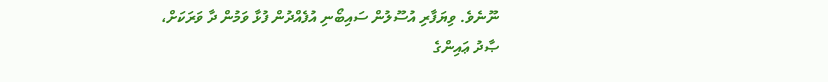ނޫނެވެ. ވިޔަފާރި އުސޫލުން ސައިބޯނި އުފެއްދުން ފުޅާ ވަމުން ދާ ވަރަކަށް، ޞާދު ޢައިންގެ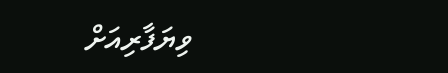ވިޔަފާރިއަށް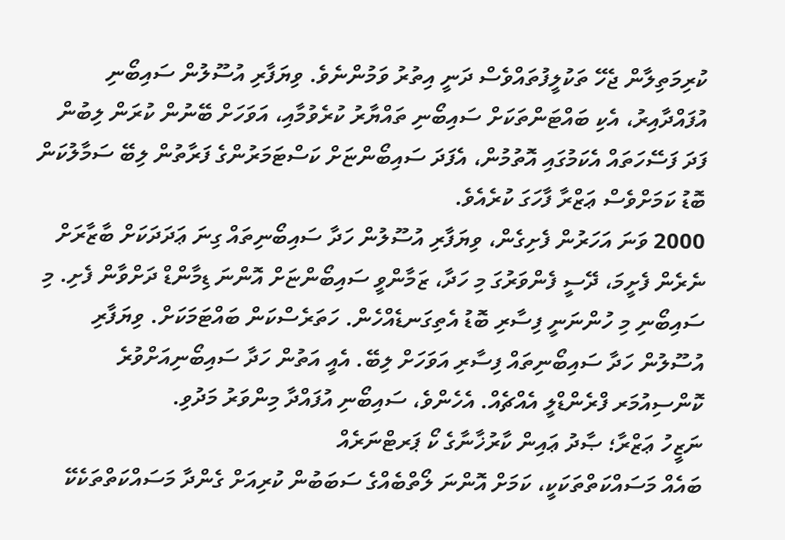ކުރިމަތިލާން ޖެހޭ ތަކުލީފުތައްވެސް ދަނީ އިތުރު ވަމުންނެވެ. ވިޔަފާރި އުސޫލުން ސައިބޯނި އުފައްދާއިރު، އެކި ބައްޓަންތަކަށް ސައިބޯނި ތައްޔާރު ކުރެވުމާއި، އަވަހަށް ބޭނުން ކުރަން ލިބުން ފަދަ ފަސޭހަތައް އެކަމުގައި އޮތުމުން، އެފަދަ ސައިބޯންޏަށް ކަސްޓަމަރުންގެ ފަރާތުން ލިބޭ ސަމާލުކަން ބޮޑު ކަމަށްވެސް ޢަޒްރާ ފާހަގަ ކުރެއެވެ.
2000 ވަނަ އަހަރުން ފެށިގެން، ވިޔަފާރި އުސޫލުން ހަދާ ސައިބޯނިތައް ގިނަ ޢަދަދަކަށް ބާޒާރަށް ނެރެން ފެށީމަ، ދޭސީ ފެންވަރުގަ މި ހަދާ، ޒަމާންވީ ސައިބޯންޏަށް އޮންނަ ޑިމާންޑް ދަށްވާން ފެށި. މި ސައިބޯނި މި ހުންނަނީ ފިސާރި ބޮޑު އެތިގަނޑެއްހެން. ހަތަރެސްކަން ބައްޓަމަކަށް. ވިޔަފާރި އުސޫލުން ހަދާ ސައިބޯނިތައް ފިސާރި އަވަހަށް ލިބޭ. އެއީ އަތުން ހަދާ ސައިބޯނިއަށްވުރެ ކޮންސިއުމަރ ފްރެންޑްލީ އެއްޗެއް. އެހެންވެ، ސައިބޯނި އުފައްދާ މިންވަރު މަދުވި.
ނަޒީހު ޢަޒްރާ؛ ޞާދު ޢައިން ކާރުޚާނާގެ ކޯ ޕަރޓްނަރެއް
ބައެއް މަސައްކަތްތަކަކީ، ކަމަށް އޮންނަ ލޯތްބެއްގެ ސަބަބުން ކުރިއަށް ގެންދާ މަސައްކަތްތަކެކޭ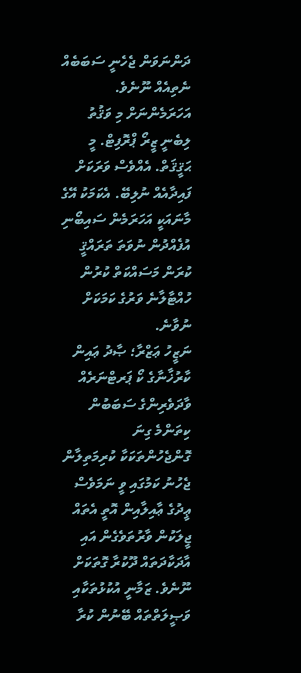ދަންނަވަން ޖެހެނީ ސަބަބެއް ނެތިއެއް ނޫނެވެ.
އަހަރަމެންނަށް މި ވަޤުތު ލިބެނީ ޒީރޯ ޕްރޮފިޓް. މީ ޙަޤީޤަތް. އެއްވެސް ވަރަކަށް ފައިދާއެއް ނުލިބޭ. އެކަމަކު އޭގެ މާނައަކީ އަހަރަމެން ސައިބޯނި އުފެއްދުން ނުވަތަ ތަރައްޤީ ކުރަން މަސައްކަތް ކުރުން ހުއްޓާލާނެ ވަރުގެ ކަމަކަށް ނުވާނެ.
ނަޒީހު ޢަޒްރާ؛ ޞާދު ޢައިން ކާރުޚާނާގެ ކޯ ޕަރޓްނަރެއް
ވާދަވެރިންގެ ސަބަބުން ކިތަންމެ ގިނަ ގޮންޖެހުންތަކަކާ ކުރިމަތިލާން ޖެހުނު ކަމުގައި ވީ ނަމަވެސް ޢީދުގެ ޢާއިލާއިން އޮތީ އެތައް ޖީލަކުން ވާރުތަވެގެން އައި އާދަކާދަތައް ދޫކުރާ ގޮތަކަށް ނޫނެވެ. ޒަމާނީ އުކުޅުތަކާއި ވަޞީލަތްތައް ބޭނުން ކުރާ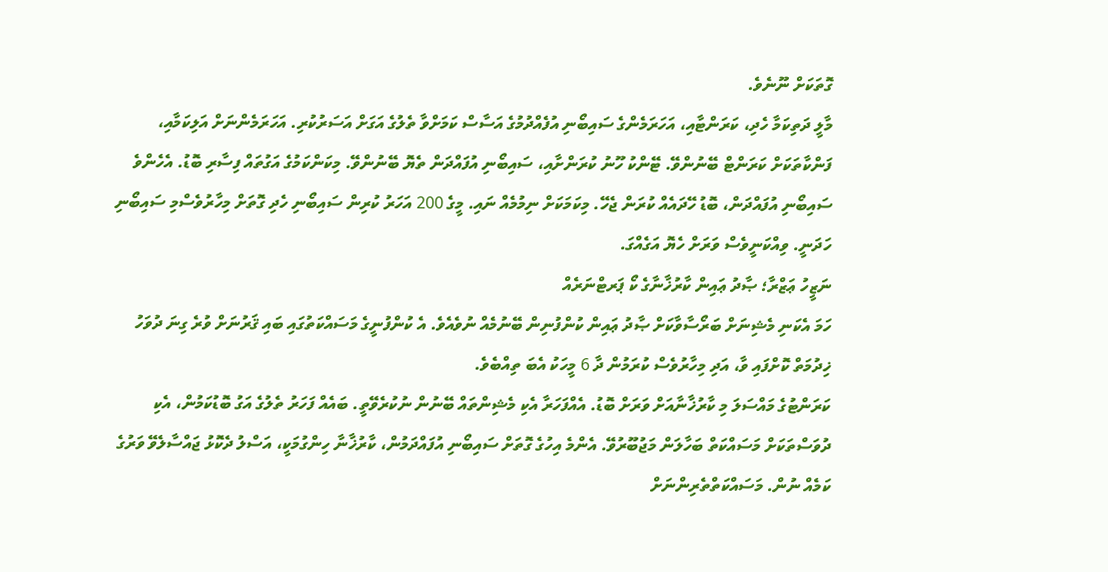ގޮތަކަށް ނޫނެވެ.
މާލީ ދަތިކަމާ ހެދި، ކަރަންޓާއި، އަހަރަމެންގެ ސައިބޯނި އުފެއްދުމުގެ އަސާސް ކަމަށްވާ ތެލުގެ އަގަށް އަސަރުކުރި. އަހަރަމެންނަށް އަލިކަމާއި، ފަންކާތަކަށް ކަރަންޓް ބޭނުންވޭ. ޓޭންކު ހޫނު ކުރަންށާއި، ސައިބޯނި އުފައްދަން ތެޔޮ ބޭނުންވޭ. މިކަންކަމުގެ އަގުތައް ފިސާރި ބޮޑު. އެހެންވެ ސައިބޯނި އުފައްދަން، ބޮޑު ހޭދައެއް ކުރަން ޖެހޭ. މިކަމަކަށް ނިމުމެއް ނައި. މީގެ 200 އަހަރު ކުރިން ސައިބޯނި ހެދި ގޮތަށް މިހާރުވެސްމި ސައިބޯނި ހަދަނީ. ވިއްކަނީވެސް ވަރަށް ހެޔޮ އަގެއްގަ.
ނަޒީހު ޢަޒްރާ؛ ޞާދު ޢައިން ކާރުޚާނާގެ ކޯ ޕަރޓްނަރެއް
ހަމަ އެކަނި މެޝިނަށް ބަރޯސާވާކަށް ޞާދު ޢައިން ކުންފުނިން ބޭނުމެއް ނުވެއެވެ. އެ ކުންފުނީގެ މަސައްކަތުގައި ބައި ޤަރުނަށް ވުރެ ގިނަ ދުވަހު ޚިދުމަތް ކޮށްފައި ވާ، އަދި މިހާރުވެސް ކުރަމުން ދާ 6 މީހަކު އެބަ ތިއްބެވެ.
ކަރަންޓުގެ މައްސަލަ މި ކާރުޚާނާއަށް ވަރަށް ބޮޑު. އެއްފަހަރާ އެކި މެޝިންތައް ބޭނުން ނުކުރެވޭތީ. ބައެއް ފަހަރު ތެލުގެ އަގު ބޮޑުކަމުން، އެކި ދުވަސްތަކަށް މަސައްކަތް ބަހާލަން މަޖުބޫރުވޭ. އެންމެ އިހުގެ ގޮތަށް ސައިބޯނި އުފައްދަމުން، ކާރުޚާނާ ހިންގުމަކީ، އަސްލު ދެކޮޅު ޖައްސާލެވޭ ވަރުގެ ކަމެއް ނުން. މަސައްކަތްތެރިންނަށް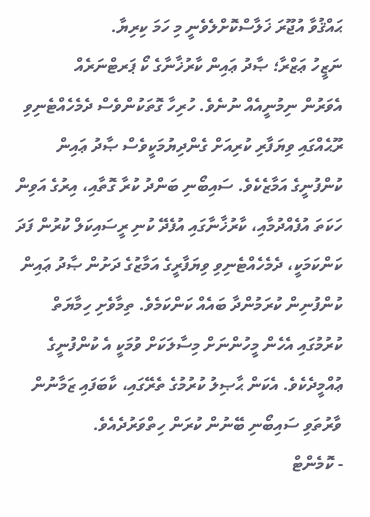ޙައްޤުވާ އުޖޫރަ ޚަލާސްކޮށްލެވެނީ މި ހަމަ ކިރިޔާ.
ނަޒީހު ޢަޒްރާ؛ ޞާދު ޢައިން ކާރުޚާނާގެ ކޯ ޕަރޓްނަރެއް
އެވަރުން ނިމުނީއެއް ނުނެވެ. ހުރިހާ ގޮތަކުންވެސް ދެމެހެއްޓެނިވި ރޫޙެއްގައި ވިޔަފާރި ކުރިއަށް ގެންދިޔުމަކީވެސް ޞާދު ޢައިން ކުންފުނީގެ އަމާޒެކެވެ. ސައިބޯނި ބަންދު ކުރާ ގޮތާއި، އިރުގެ އަވިން ހަކަތަ އުފެއްދުމާއި، ކާރުޚާނާގައި އުފެދޭ ކުނި ރީސައިކަލް ކުރުން ފަދަ ކަންކަމަކީ، ދެމެހެއްޓެނިވި ވިޔަފާރީގެ އަމާޒުގެ ދަށުން ޞާދު ޢައިން ކުންފުނިން ކުރަމުންދާ ބައެއް ކަންކަމެވެ. ތިމާވެށި ހިމާޔަތް ކުރުމުގައި އެހެން މީހުންނަށް މިސާލަކަށް ވުމަކީ އެ ކުންފުނީގެ ޢުއްމީދެކެވެ. އެކަން ޙާޞިލު ކުރުމުގެ ތެރޭގައި، ކާބަފައި ޒަމާނުން ވާރުތަވި ސައިބޯނި ބޭނުން ކުރަން ހިތްވަރުދެއެވެ.
- ކޮމެންޓް